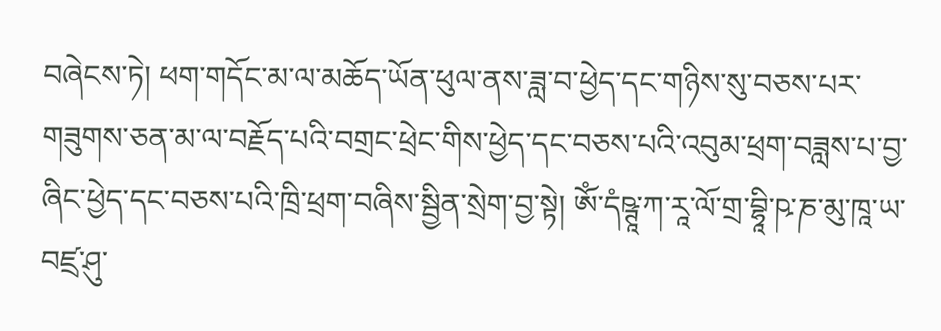བཞེངས་ཏེ། ཕག་གདོང་མ་ལ་མཆོད་ཡོན་ཕུལ་ནས་ཟླ་བ་ཕྱེད་དང་གཉིས་སུ་བཅས་པར་གཟུགས་ཅན་མ་ལ་བརྗོད་པའི་བགྲང་ཕྲེང་གིས་ཕྱེད་དང་བཅས་པའི་འབུམ་ཕྲག་བཟླས་པ་བྱ་ཞིང་ཕྱེད་དང་བཅས་པའི་ཁྲི་ཕྲག་བཞིས་སྦྱིན་སྲེག་བྱ་སྟེ། ཨོཾ་དཾཥྚཱ་ཀ་རཱ་ལོ་གྲ་བྷཱི་ཥ་ཎ་མུ་ཁཱ་ཡ་བཛྲ་ཤུ་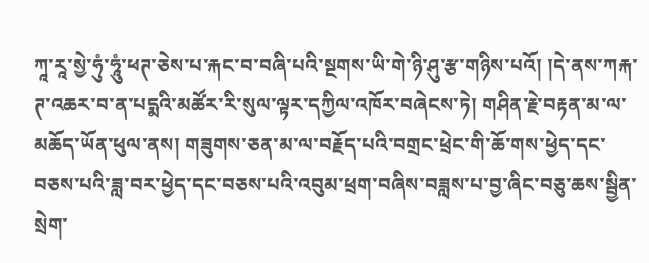ཀཱ་རཱ་སྱེ་ཧུཾ་ཧཱུཾ་ཕཊ་ཅེས་པ་རྐང་བ་བཞི་པའི་སྔགས་ཡི་གེ་ཉི་ཤུ་རྩ་གཉིས་པའོ། །དེ་ནས་ཀརྐ་ཊ་འཆར་བ་ན་པདྨའི་མཚོར་རི་སུལ་ལྟར་དཀྱིལ་འཁོར་བཞེངས་ཏེ། གཤིན་རྗེ་བརྟན་མ་ལ་མཆོད་ཡོན་ཕུལ་ནས། གཟུགས་ཅན་མ་ལ་བརྗོད་པའི་བགྲང་ཕྲེང་གི་ཆོ་གས་ཕྱེད་དང་བཅས་པའི་ཟླ་བར་ཕྱེད་དང་བཅས་པའི་འབུམ་ཕྲག་བཞིས་བཟླས་པ་བྱ་ཞིང་བཅུ་ཆས་སྦྱིན་སྲེག་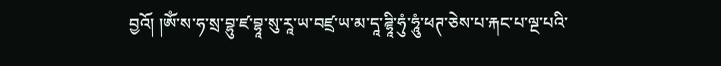བྱའོ། །ཨོཾ་ས་ཧ་སྲ་བྷུ་ཛ་བྷཱ་སུ་རཱ་ཡ་བཛྲ་ཡ་མ་དཱ་ཌྷཱི་ཧུཾ་ཧཱུཾ་ཕཊ་ཅེས་པ་རྐང་པ་ལྔ་པའི་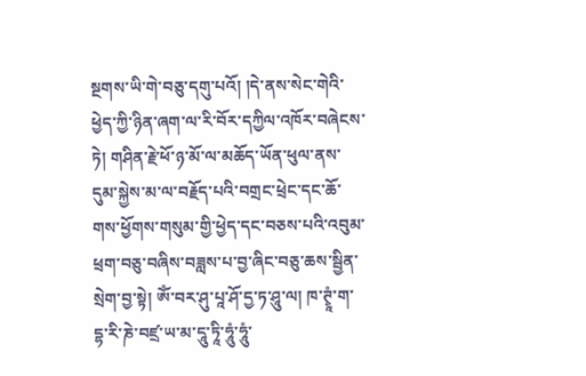སྔགས་ཡི་གེ་བཅུ་དགུ་པའོ། །དེ་ནས་སེང་གེའི་ཕྱེད་ཀྱི་ཉིན་ཞག་ལ་རི་བོར་དཀྱིལ་འཁོར་བཞེངས་ཏེ། གཤིན་རྗེ་ཕོ་ཉ་མོ་ལ་མཆོད་ཡོན་ཕུལ་ནས་དུམ་སྐྱེས་མ་ལ་བརྗོད་པའི་བགྲང་ཕྲེང་དང་ཆོ་གས་ཕྱོགས་གསུམ་གྱི་ཕྱེད་དང་བཅས་པའི་འབུམ་ཕྲག་བཅུ་བཞིས་བཟླས་པ་བྱ་ཞིང་བཅུ་ཆས་སྦྱིན་སྲེག་བྱ་སྟེ། ཨོཾ་བར་ཤུ་པཱ་ཤོ་དྱ་ཏ་ཤཱུ་ལ། ཁ་ཊྭཱཾ་ག་དྷ་རི་ཎེ་བཛྲ་ཡ་མ་དཱུ་ཏཱི་ཧཱུཾ་ཧཱུཾ་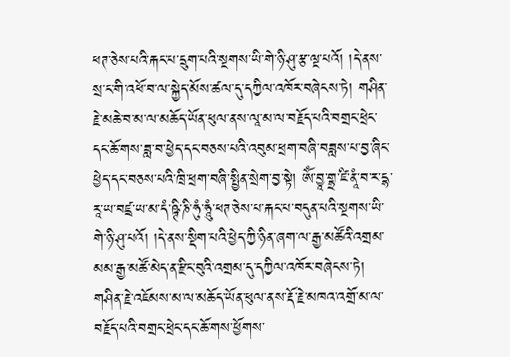ཕཊ་ཅེས་པའི་རྐང་པ་དྲུག་པའི་སྔགས་ཡི་གེ་ཉི་ཤུ་རྩ་ལྔ་པའོ། །དེ་ནས་སྲ་ང་གི་འཕོ་བ་ལ་སྐྱེད་མོས་ཚལ་དུ་དཀྱིལ་འཁོར་བཞེངས་ཏེ། གཤིན་རྗེ་མཆེ་བ་མ་ལ་མཆོད་ཡོན་ཕུལ་ནས་ལཱ་མ་ལ་བརྗོད་པའི་བགྲང་ཕྲེང་དང་ཆོ་གས་ཟླ་བ་ཕྱེད་དང་བཅས་པའི་འབུམ་ཕྲག་བཞི་བཟླས་པ་བྱ་ཞིང་ཕྱེད་དང་བཅས་པའི་ཁྲི་ཕྲག་བཞི་སྤྱིན་སྲེག་བྱ་སྟེ། ཨོཾ་བྱཱ་གྷྲ་ཛི་ནཱཾ་བ་ར་དྷ་རཱ་ཡ་བཛྲ་ཡ་མ་དཾ་ཥྚི་ཎི་ཧུཾ་ཧཱུཾ་ཕཊ་ཅེས་པ་རྐང་པ་བདུན་པའི་སྔགས་ཡི་གེ་ཉི་ཤུ་པའོ། །དེ་ནས་སྡིག་པའི་ཕྱེད་ཀྱི་ཉིན་ཞག་ལ་རྒྱ་མཚོའི་འགྲམ་མམ་རྒྱ་མཚོ་མེད་ན་རྫིང་བུའི་འགྲམ་དུ་དཀྱིལ་འཁོར་བཞེངས་ཏེ། གཤིན་རྗེ་འཇོམས་མ་ལ་མཆོད་ཡོན་ཕུལ་ནས་རྡོ་རྗེ་མཁའ་འགྲོ་མ་ལ་བརྗོད་པའི་བགྲང་ཕྲེང་དང་ཆོ་གས་ཕྱོགས་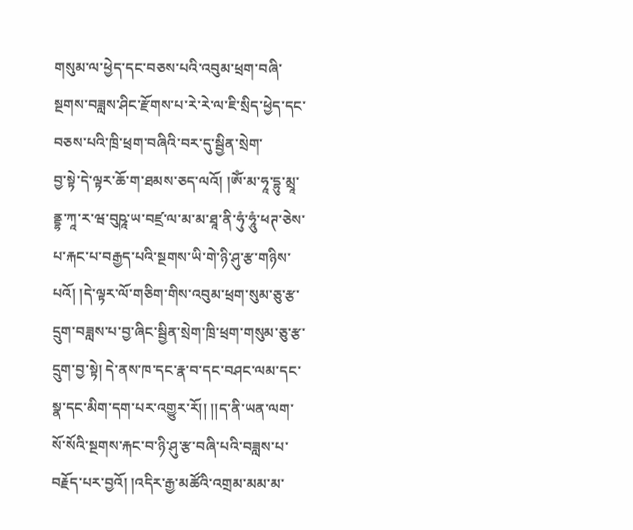གསུམ་ལ་ཕྱེད་དང་བཅས་པའི་འབུམ་ཕྲག་བཞི་སྔགས་བཟླས་ཤིང་རྫོགས་པ་རེ་རེ་ལ་ཇི་སྲིད་ཕྱེད་དང་བཅས་པའི་ཁྲི་ཕྲག་བཞིའི་བར་དུ་སྦྱིན་སྲེག་
བྱ་སྟེ་དེ་ལྟར་ཆོ་ག་ཐམས་ཅད་ལའོ། །ཨོཾ་མ་ཧཱ་དྷུ་མྲཱ་ནྡྷ་ཀཱ་ར་ཝ་བུཥཱ་ཡ་བཛྲ་ལ་མ་མ་ཐཱ་ནི་ཧུཾ་ཧཱུཾ་ཕཊ་ཅེས་པ་རྐང་པ་བརྒྱད་པའི་སྔགས་ཡི་གེ་ཉི་ཤུ་རྩ་གཉིས་པའོ། །དེ་ལྟར་ལོ་གཅིག་གིས་འབུམ་ཕྲག་སུམ་ཅུ་རྩ་དྲུག་བཟླས་པ་བྱ་ཞིང་སྦྱིན་སྲེག་ཁྲི་ཕྲག་གསུམ་ཅུ་རྩ་དྲུག་བྱ་སྟེ། དེ་ནས་ཁ་དང་རྣ་བ་དང་བཤང་ལམ་དང་སྣ་དང་མིག་དག་པར་འགྱུར་རོ།། །།ད་ནི་ཡན་ལག་སོ་སོའི་སྔགས་རྐང་བ་ཉི་ཤུ་རྩ་བཞི་པའི་བཟླས་པ་བརྗོད་པར་བྱའོ། །འདིར་རྒྱ་མཚོའི་འགྲམ་མམ་མ་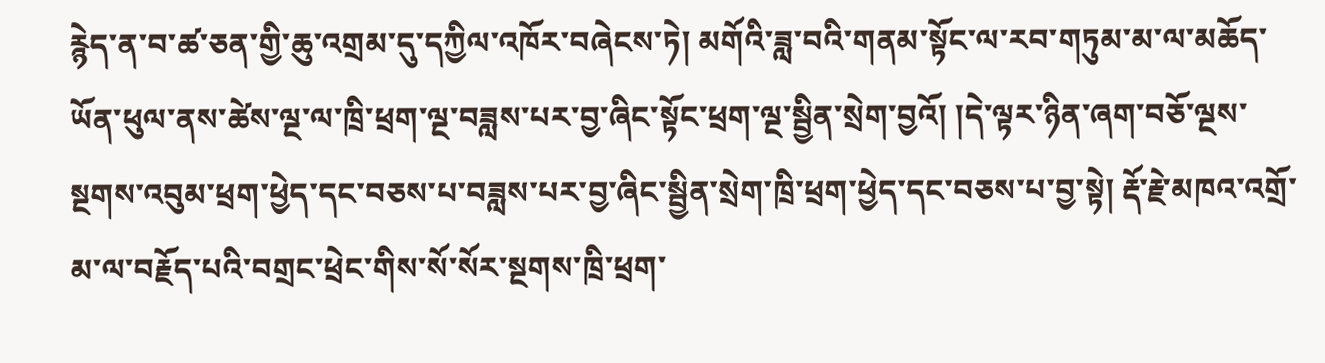རྙེད་ན་བ་ཚ་ཅན་གྱི་ཆུ་འགྲམ་དུ་དཀྱིལ་འཁོར་བཞེངས་ཏེ། མགོའི་ཟླ་བའི་གནམ་སྟོང་ལ་རབ་གཏུམ་མ་ལ་མཆོད་ཡོན་ཕུལ་ནས་ཚེས་ལྔ་ལ་ཁྲི་ཕྲག་ལྔ་བཟླས་པར་བྱ་ཞིང་སྟོང་ཕྲག་ལྔ་སྦྱིན་སྲེག་བྱའོ། །དེ་ལྟར་ཉིན་ཞག་བཅོ་ལྔས་སྔགས་འབུམ་ཕྲག་ཕྱེད་དང་བཅས་པ་བཟླས་པར་བྱ་ཞིང་སྦྱིན་སྲེག་ཁྲི་ཕྲག་ཕྱེད་དང་བཅས་པ་བྱ་སྟེ། རྡོ་རྗེ་མཁའ་འགྲོ་མ་ལ་བརྗོད་པའི་བགྲང་ཕྲེང་གིས་སོ་སོར་སྔགས་ཁྲི་ཕྲག་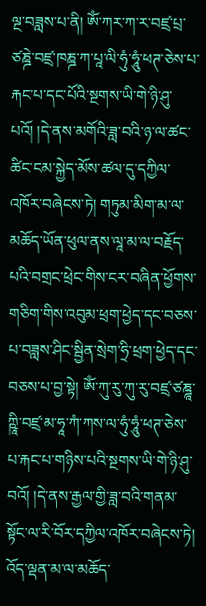ལྔ་བཟླས་པ་ནི། ཨོཾ་ཀར་ཀ་ར་བཛྲ་པྲ་ཙཎྜེ་བཛྲ་ཁཎྜ་ཀ་པཱ་ལི་ཧུཾ་ཧཱུཾ་ཕཊ་ཅེས་པ་རྐང་པ་དང་པོའི་སྔགས་ཡི་གེ་ཉི་ཤུ་པའོ། །དེ་ནས་མགོའི་ཟླ་བའི་ཉ་ལ་ཚང་ཚིང་ངམ་སྐྱེད་མོས་ཚལ་དུ་དཀྱིལ་འཁོར་བཞེངས་ཏེ། གཏུམ་མིག་མ་ལ་མཆོད་ཡོན་ཕུལ་ནས་ལཱ་མ་ལ་བརྗོད་པའི་བགྲང་ཕྲེང་གིས་ངར་བཞིན་ཕྱོགས་གཅིག་གིས་འབུམ་ཕྲག་ཕྱེད་དང་བཅས་པ་བཟླས་ཤིང་སྦྱིན་སྲེག་ཧྲི་ཕྲག་ཕྱེད་དང་བཅས་པ་བྱ་སྟེ། ཨོཾ་ཀུ་རུ་ཀུ་རུ་བཛྲ་ཙཎྜཱ་ཀྵཱི་བཛྲ་མ་ཧཱ་ཀཾ་ཀས་ལ་ཧུཾ་ཧཱུཾ་ཕཊ་ཅེས་པ་རྐང་པ་གཉིས་པའི་སྔགས་ཡི་གེ་ཉི་ཤུ་བའོ། །དེ་ནས་རྒྱལ་གྱི་ཟླ་བའི་གནམ་སྟོང་ལ་རི་བོར་དཀྱིལ་འཁོར་བཞེངས་ཏེ། འོད་ལྡན་མ་ལ་མཆོད་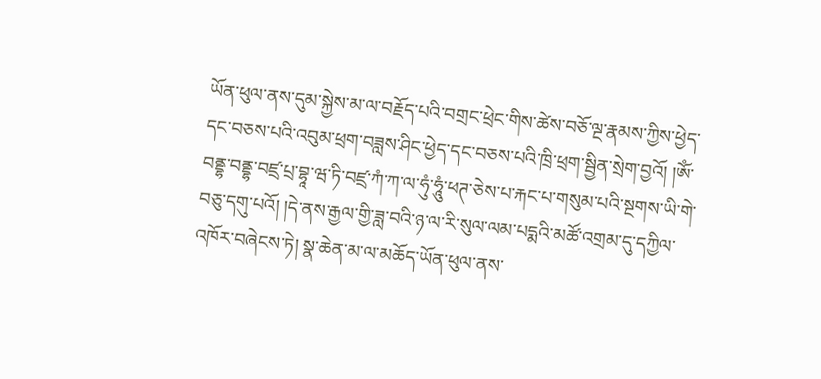ཡོན་ཕུལ་ནས་དུམ་སྐྱེས་མ་ལ་བརྗོད་པའི་བགྲང་ཕྲེང་གིས་ཚེས་བཅོ་ལྔ་རྣམས་ཀྱིས་ཕྱེད་དང་བཅས་པའི་འབུམ་ཕྲག་བཟླས་ཤིང་ཕྱེད་དང་བཅས་པའི་ཁྲི་ཕྲག་སྦྱིན་སྲེག་བྱའོ། །ཨོཾ་བནྡྷ་བནྡྷ་བཛྲ་པྲ་བྷཱ་ཝ་ཏི་བཛྲ་ཀཾ་ཀ་ལ་ཧུཾ་ཧཱུཾ་ཕཊ་ཅེས་པ་རྐང་པ་གསུམ་པའི་སྔགས་ཡི་གེ་བཅུ་དགུ་པའོ། །དེ་ནས་རྒྱལ་གྱི་ཟླ་བའི་ཉ་ལ་རི་སུལ་ལམ་པདྨའི་མཚོ་འགྲམ་དུ་དཀྱིལ་འཁོར་བཞེངས་ཏེ། སྣ་ཆེན་མ་ལ་མཆོད་ཡོན་ཕུལ་ནས་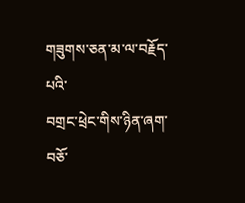གཟུགས་ཅན་མ་ལ་བརྗོད་པའི་
བགྲང་ཕྲེང་གིས་ཉིན་ཞག་བཅོ་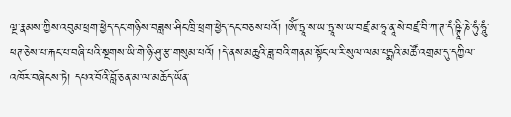ལྔ་རྣམས་ཀྱིས་འབུམ་ཕྲག་ཕྱེད་དང་གཉིས་བཟླས་ཤིང་ཁྲི་ཕྲག་ཕྱེད་དང་བཅས་པའོ། །ཨོཾ་ཏྲཱ་ས་ཡ་ཏྲཱ་ས་ཡ་བཛྲ་མ་ཧཱ་ནཱ་སེ་བཛྲ་བི་ཀ་ཊ་དཾ་ཥྚཱི་ཎེ་ཧུཾ་ཧཱུཾ་ཕཊ་ཅེས་པ་རྐང་པ་བཞི་པའི་སྔགས་ཡི་གེ་ཉི་ཤུ་རྩ་གསུམ་པའོ། །དེ་ནས་མཆུའི་ཟླ་བའི་གནམ་སྟོང་ལ་རི་སུལ་ལམ་པདྨའི་མཚོ་འགྲམ་དུ་དཀྱིལ་འཁོར་བཞེངས་ཏེ། དཔའ་བོའི་བློ་ཅན་མ་ལ་མཆོད་ཡོན་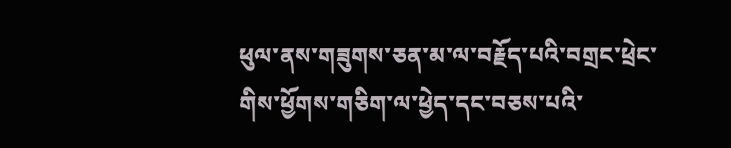ཕུལ་ནས་གཟུགས་ཅན་མ་ལ་བརྗོད་པའི་བགྲང་ཕྲེང་གིས་ཕྱོགས་གཅིག་ལ་ཕྱེད་དང་བཅས་པའི་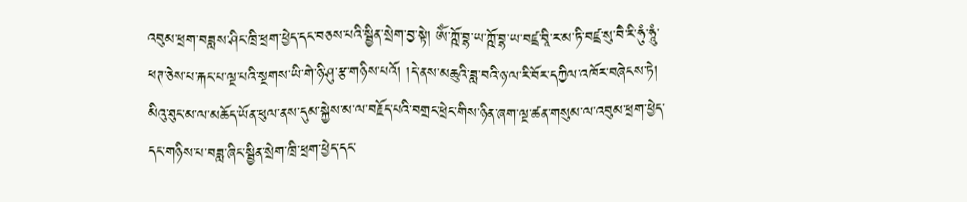འབུམ་ཕྲག་བཟླས་ཤིང་ཁྲི་ཕྲག་ཕྱེད་དང་བཅས་པའི་སྦྱིན་སྲེག་བྱ་སྟེ། ཨོཾ་ཀྵོ་བྷ་ཡ་ཀྵོ་བྷ་ཡ་བཛྲ་བཱི་ར་མ་ཏི་བཛྲ་སུ་བཻ་རི་ཧུཾ་ཧཱུཾ་ཕཊ་ཅེས་པ་རྐང་པ་ལྔ་པའི་སྔགས་ཡི་གེ་ཉི་ཤུ་རྩ་གཉིས་པའོ། །དེ་ནས་མཆུའི་ཟླ་བའི་ཉ་ལ་རི་བོར་དཀྱིལ་འཁོར་བཞེངས་ཏེ། མིའུ་ཐུང་མ་ལ་མཆོད་ཡོན་ཕུལ་ནས་དུམ་སྐྱེས་མ་ལ་བརྗོད་པའི་བགྲང་ཕྲེང་གིས་ཉིན་ཞག་ལྔ་ཚན་གསུམ་ལ་འབུམ་ཕྲག་ཕྱེད་དང་གཉིས་པ་བཟླ་ཞིང་སྦྱིན་སྲེག་ཁྲི་ཕྲག་ཕྱེད་དང་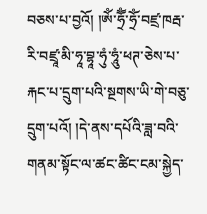བཅས་པ་བྱའོ། །ཨོཾ་ཧྲཽཾ་ཧྲོཾ་བཛྲ་ཁརྦ་རི་བཛྲཱ་མི་ཧཱ་བྷཱ་ཧུཾ་ཧཱུཾ་ཕཊ་ཅེས་པ་རྐང་པ་དྲུག་པའི་སྔགས་ཡི་གེ་བཅུ་དྲུག་པའོ། །དེ་ནས་དཔོའི་ཟླ་བའི་གནམ་སྟོང་ལ་ཚང་ཚིང་ངམ་སྐྱེད་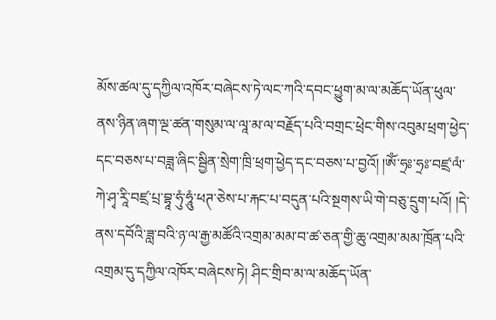མོས་ཚལ་དུ་དཀྱིལ་འཁོར་བཞེངས་ཏེ་ལང་ཀའི་དབང་ཕྱུག་མ་ལ་མཆོད་ཡོན་ཕུལ་ནས་ཉིན་ཞག་ལྔ་ཚན་གསུམ་ལ་ལཱ་མ་ལ་བརྗོད་པའི་བགྲང་ཕྲེང་གིས་འབུམ་ཕྲག་ཕྱེད་དང་བཅས་པ་བཟླ་ཞིང་སྦྱིན་སྲེག་ཁྲི་ཕྲག་ཕྱེད་དང་བཅས་པ་བྱའོ། །ཨོཾ་ཧྲཿ་ཧྲཿ་བཛྲ་ལཾ་ཀེ་ཤྭ་རཱི་བཛྲ་པྲ་བྷཱ་ཧུཾ་ཧཱུཾ་ཕཊ་ཅེས་པ་རྐང་པ་བདུན་པའི་སྔགས་ཡི་གེ་བཅུ་དྲུག་པའོ། །དེ་ནས་དབོའི་ཟླ་བའི་ཉ་ལ་རྒྱ་མཚོའི་འགྲམ་མམ་བ་ཚ་ཅན་གྱི་ཆུ་འགྲམ་མམ་ཁྲོན་པའི་འགྲམ་དུ་དཀྱིལ་འཁོར་བཞེངས་ཏེ། ཤིང་གྲིབ་མ་ལ་མཆོད་ཡོན་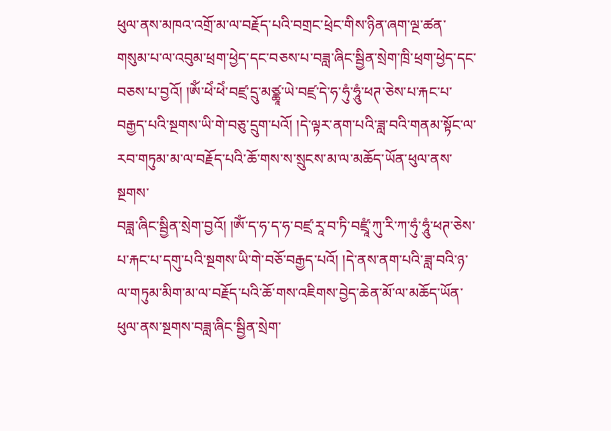ཕུལ་ནས་མཁའ་འགྲོ་མ་ལ་བརྗོད་པའི་བགྲང་ཕྲེང་གིས་ཉིན་ཞག་ལྔ་ཚན་གསུམ་པ་ལ་འབུམ་ཕྲག་ཕྱེད་དང་བཅས་པ་བཟླ་ཞིང་སྦྱིན་སྲེག་ཁྲི་ཕྲག་ཕྱེད་དང་བཅས་པ་བྱའོ། །ཨོཾ་ཕེཾ་ཕེཾ་བཛྲ་དྲུ་མཙྪཱ་ཡེ་བཛྲ་དེ་ཧ་ཧུཾ་ཧཱུཾ་ཕཊ་ཅེས་པ་རྐང་པ་བརྒྱད་པའི་སྔགས་ཡི་གེ་བཅུ་དྲུག་པའོ། །དེ་ལྟར་ནག་པའི་ཟླ་བའི་གནམ་སྟོང་ལ་རབ་གཏུམ་མ་ལ་བརྗོད་པའི་ཆོ་གས་ས་སྲུངས་མ་ལ་མཆོད་ཡོན་ཕུལ་ནས་སྔགས་
བཟླ་ཞིང་སྦྱིན་སྲེག་བྱའོ། །ཨོཾ་ད་ཧ་ད་ཧ་བཛྲ་རཱ་བ་ཏི་བཛྲཱཾ་ཀུ་རི་ཀ་ཧུཾ་ཧཱུཾ་ཕཊ་ཅེས་པ་རྐང་པ་དགུ་པའི་སྔགས་ཡི་གེ་བཅོ་བརྒྱད་པའོ། །དེ་ནས་ནག་པའི་ཟླ་བའི་ཉ་ལ་གཏུམ་མིག་མ་ལ་བརྗོད་པའི་ཆོ་གས་འཇིགས་བྱེད་ཆེན་མོ་ལ་མཆོད་ཡོན་ཕུལ་ནས་སྔགས་བཟླ་ཞིང་སྦྱིན་སྲེག་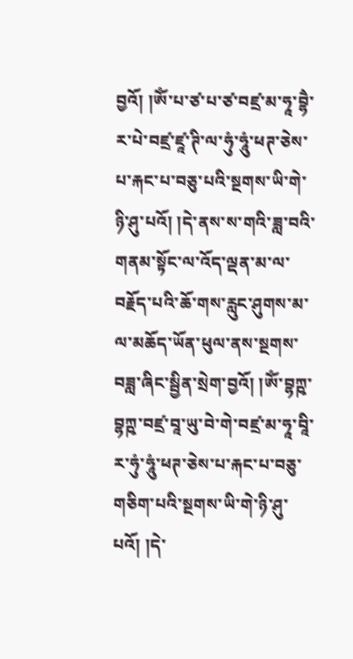བྱའོ། །ཨོཾ་པ་ཙ་པ་ཙ་བཛྲ་མ་ཧཱ་བྷཻ་ར་པེ་བཛྲ་ཛཱ་ཊི་ལ་ཧུཾ་ཧཱུཾ་ཕཊ་ཅེས་པ་རྐང་པ་བཅུ་པའི་སྔགས་ཡི་གེ་ཉི་ཤུ་པའོ། །དེ་ནས་ས་གའི་ཟླ་བའི་གནམ་སྟོང་ལ་འོད་ལྡན་མ་ལ་བརྗོད་པའི་ཆོ་གས་རླུང་ཤུགས་མ་ལ་མཆོད་ཡོན་ཕུལ་ནས་སྔགས་བཟླ་ཞིང་སྦྱིན་སྲེག་བྱའོ། །ཨོཾ་བྷཀྵ་བྷཀྵ་བཛྲ་བཱ་ཡུ་བེ་གེ་བཛྲ་མ་ཧཱ་བཱི་ར་ཧུཾ་ཧཱུཾ་ཕཊ་ཅེས་པ་རྐང་པ་བཅུ་གཅིག་པའི་སྔགས་ཡི་གེ་ཉི་ཤུ་པའོ། །དེ་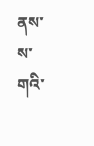ནས་ས་གའི་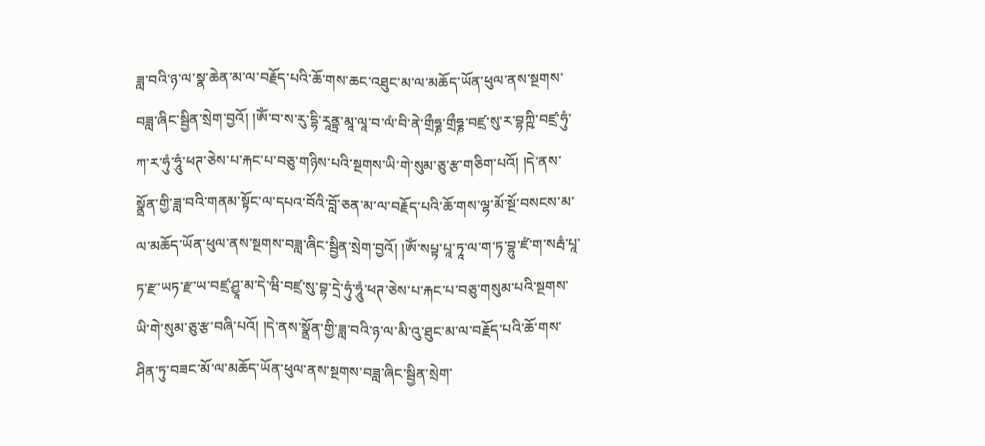ཟླ་བའི་ཉ་ལ་སྣ་ཆེན་མ་ལ་བརྗོད་པའི་ཆོ་གས་ཆང་འཐུང་མ་ལ་མཆོད་ཡོན་ཕུལ་ནས་སྔགས་བཟླ་ཞིང་སྦྱིན་སྲེག་བྱའོ། །ཨོཾ་བ་ས་རུ་དྷི་རཱནྟྲ་མཱ་ལཱ་བ་ལཾ་བི་ནེ་གྲྀཧྞ་གྲྀཧྞ་བཛྲ་སུ་ར་བྷཀྵི་བཛྲ་ཧུཾ་ཀ་ར་ཧུཾ་ཧཱུཾ་ཕཊ་ཅེས་པ་རྐང་པ་བཅུ་གཉིས་པའི་སྔགས་ཡི་གེ་སུམ་ཅུ་རྩ་གཅིག་པའོ། །དེ་ནས་སྣྲོན་གྱི་ཟླ་བའི་གནམ་སྟོང་ལ་དཔའ་བོའི་བློ་ཅན་མ་ལ་བརྗོད་པའི་ཆོ་གས་ལྷ་མོ་སྔོ་བསངས་མ་ལ་མཆོད་ཡོན་ཕུལ་ནས་སྔགས་བཟླ་ཞིང་སྦྱིན་སྲེག་བྱའོ། །ཨོཾ་སཔྟ་པཱ་ཏཱ་ལ་ག་ཏ་བྷུ་ཛཾ་ག་སརྦཾ་པཱ་ཏ་རྫ་ཡཏ་རྫ་ཡ་བཛྲ་ཤྱཱ་མ་དེ་ཝི་བཛྲ་སུ་བྷ་དྲེ་ཧུཾ་ཧཱུཾ་ཕཊ་ཅེས་པ་རྐང་པ་བཅུ་གསུམ་པའི་སྔགས་ཡི་གེ་སུམ་ཅུ་རྩ་བཞི་པའོ། །དེ་ནས་སྣྲོན་གྱི་ཟླ་བའི་ཉ་ལ་མི་འུ་ཐུང་མ་ལ་བརྗོད་པའི་ཆོ་གས་ཤིན་ཏུ་བཟང་མོ་ལ་མཆོད་ཡོན་ཕུལ་ནས་སྔགས་བཟླ་ཞིང་སྦྱིན་སྲེག་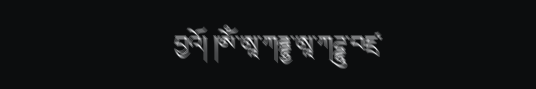བྱའོ། །ཨོཾ་ཨཱ་ཀཌྜྷྱ་ཨཱ་ཀཌྜྷུ་བཛྲ་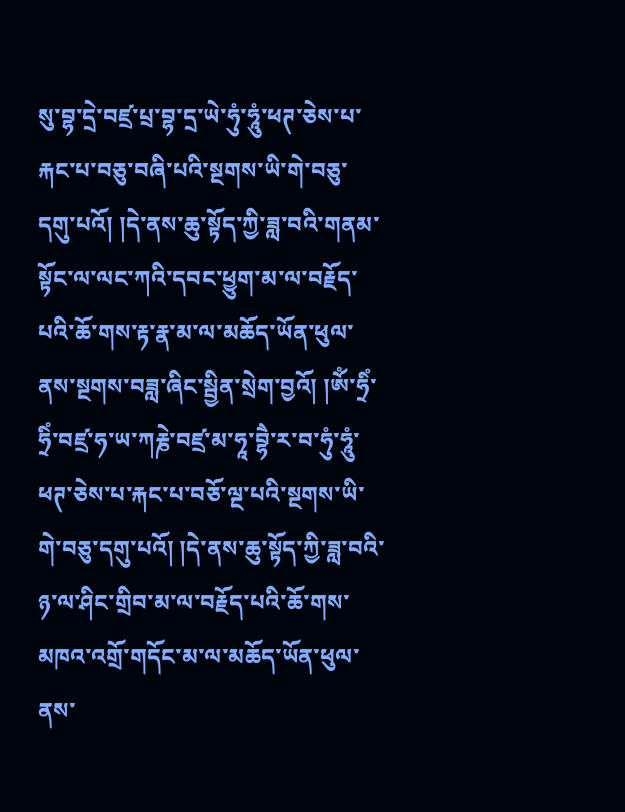སུ་བྷ་དྲེ་བཛྲ་པྲ་བྷ་དྲ་ཡེ་ཧུཾ་ཧཱུཾ་ཕཊ་ཅེས་པ་རྐང་པ་བཅུ་བཞི་པའི་སྔགས་ཡི་གེ་བཅུ་དགུ་པའོ། །དེ་ནས་ཆུ་སྟོད་ཀྱི་ཟླ་བའི་གནམ་སྟོང་ལ་ལང་ཀའི་དབང་ཕྱུག་མ་ལ་བརྗོད་པའི་ཆོ་གས་རྟ་རྣ་མ་ལ་མཆོད་ཡོན་ཕུལ་ནས་སྔགས་བཟླ་ཞིང་སྦྱིན་སྲེག་བྱའོ། །ཨོཾ་ཧྲིཾ་ཧྲིཾ་བཛྲ་ཧ་ཡ་ཀརྞེ་བཛྲ་མ་ཧཱ་བྷཻ་ར་བ་ཧུཾ་ཧཱུཾ་ཕཊ་ཅེས་པ་རྐང་པ་བཅོ་ལྔ་པའི་སྔགས་ཡི་གེ་བཅུ་དགུ་པའོ། །དེ་ནས་ཆུ་སྟོད་ཀྱི་ཟླ་བའི་ཉ་ལ་ཤིང་གྲིབ་མ་ལ་བརྗོད་པའི་ཆོ་གས་མཁའ་འགྲོ་གདོང་མ་ལ་མཆོད་ཡོན་ཕུལ་ནས་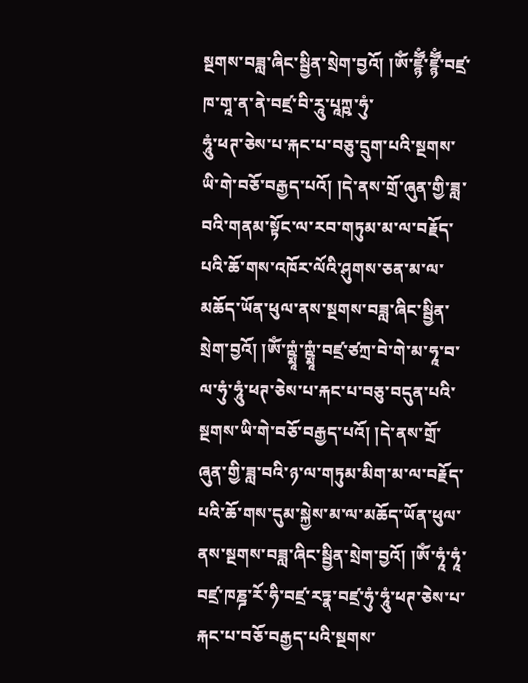སྔགས་བཟླ་ཞིང་སྦྱིན་སྲེག་བྱའོ། །ཨོཾ་ཛྙཽཾ་ཛྙཽཾ་བཛྲ་ཁ་གཱ་ན་ནེ་བཛྲ་བི་རཱུ་པཱཀྵ་ཧུཾ་
ཧཱུཾ་ཕཊ་ཅེས་པ་རྐང་པ་བཅུ་དྲུག་པའི་སྔགས་ཡི་གེ་བཅོ་བརྒྱད་པའོ། །དེ་ནས་གྲོ་ཞུན་གྱི་ཟླ་བའི་གནམ་སྟོང་ལ་རབ་གཏུམ་མ་ལ་བརྗོད་པའི་ཆོ་གས་འཁོར་ལོའི་ཤུགས་ཅན་མ་ལ་མཆོད་ཡོན་ཕུལ་ནས་སྔགས་བཟླ་ཞིང་སྦྱིན་སྲེག་བྱའོ། །ཨོཾ་ཀྵྨཱཾ་ཀྵྨཱཾ་བཛྲ་ཙཀྲ་བེ་གེ་མ་ཧཱ་བ་ལ་ཧུཾ་ཧཱུཾ་ཕཊ་ཅེས་པ་རྐང་པ་བཅུ་བདུན་པའི་སྔགས་ཡི་གེ་བཅོ་བརྒྱད་པའོ། །དེ་ནས་གྲོ་ཞུན་གྱི་ཟླ་བའི་ཉ་ལ་གཏུམ་མིག་མ་ལ་བརྗོད་པའི་ཆོ་གས་དུམ་སྐྱེས་མ་ལ་མཆོད་ཡོན་ཕུལ་ནས་སྔགས་བཟླ་ཞིང་སྦྱིན་སྲེག་བྱའོ། །ཨོཾ་ཧཱཾ་ཧཱཾ་བཛྲ་ཁཎྜ་རོ་ཧི་བཛྲ་རཏྣ་བཛྲ་ཧུཾ་ཧཱུཾ་ཕཊ་ཅེས་པ་རྐང་པ་བཅོ་བརྒྱད་པའི་སྔགས་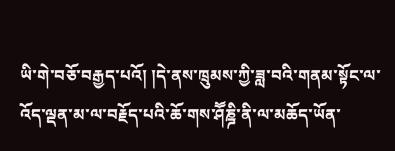ཡི་གེ་བཅོ་བརྒྱད་པའོ། །དེ་ནས་ཁྲུམས་ཀྱི་ཟླ་བའི་གནམ་སྟོང་ལ་འོད་ལྡན་མ་ལ་བརྗོད་པའི་ཆོ་གས་ཤཽཎྜི་ནི་ལ་མཆོད་ཡོན་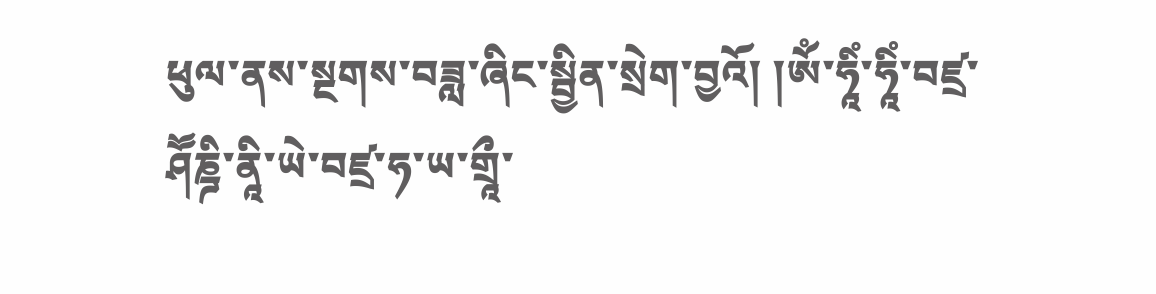ཕུལ་ནས་སྔགས་བཟླ་ཞིང་སྦྱིན་སྲེག་བྱའོ། །ཨོཾ་ཧཱིཾ་ཧཱིཾ་བཛྲ་ཤཽཎྜི་ནཱི་ཡེ་བཛྲ་ཧ་ཡ་གྲཱྀ་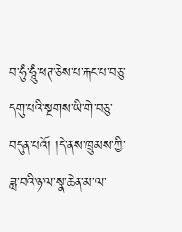བ་ཧུཾ་ཧཱུཾ་ཕཊ་ཅེས་པ་རྐང་པ་བཅུ་དགུ་པའི་སྔགས་ཡི་གེ་བཅུ་བདུན་པའོ། །དེ་ནས་ཁྲུམས་ཀྱི་ཟླ་བའི་ཉ་ལ་སྣ་ཆེན་མ་ལ་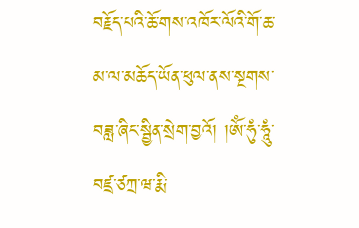བརྗོད་པའི་ཆོ་གས་འཁོར་ལོའི་གོ་ཆ་མ་ལ་མཆོད་ཡོན་ཕུལ་ནས་སྔགས་བཟླ་ཞིང་སྦྱིན་སྲེག་བྱའོ། །ཨོཾ་ཧུཾ་ཧཱུཾ་བཛྲ་ཙཀྲ་ཝ་རྨི་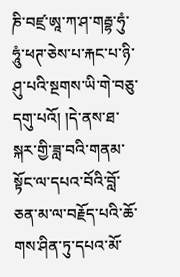ཎི་བཛྲ་ཨཱ་ཀ་ཤ་གརྦྷ་ཧུཾ་ཧཱུཾ་ཕཊ་ཅེས་པ་རྐང་པ་ཉི་ཤུ་པའི་སྔགས་ཡི་གེ་བཅུ་དགུ་པའོ། །དེ་ནས་ཐ་སྐར་གྱི་ཟླ་བའི་གནམ་སྟོང་ལ་དཔའ་བོའི་བློ་ཅན་མ་ལ་བརྗོད་པའི་ཆོ་གས་ཤིན་ཏུ་དཔའ་མོ་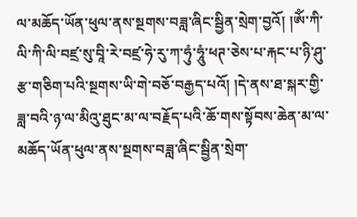ལ་མཆོད་ཡོན་ཕུལ་ནས་སྔགས་བཟླ་ཞིང་སྦྱིན་སྲེག་བྱའོ། །ཨོཾ་ཀི་ལི་ཀི་ལི་བཛྲ་སུ་བཱི་རེ་བཛྲ་ཧེ་རུ་ཀ་ཧུཾ་ཧཱུཾ་ཕཊ་ཅེས་པ་རྐང་པ་ཉི་ཤུ་རྩ་གཅིག་པའི་སྔགས་ཡི་གེ་བཅོ་བརྒྱད་པའོ། །དེ་ནས་ཐ་སྐར་གྱི་ཟླ་བའི་ཉ་ལ་མིའུ་ཐུང་མ་ལ་བརྗོད་པའི་ཆོ་གས་སྟོབས་ཆེན་མ་ལ་མཆོད་ཡོན་ཕུལ་ནས་སྔགས་བཟླ་ཞིང་སྦྱིན་སྲེག་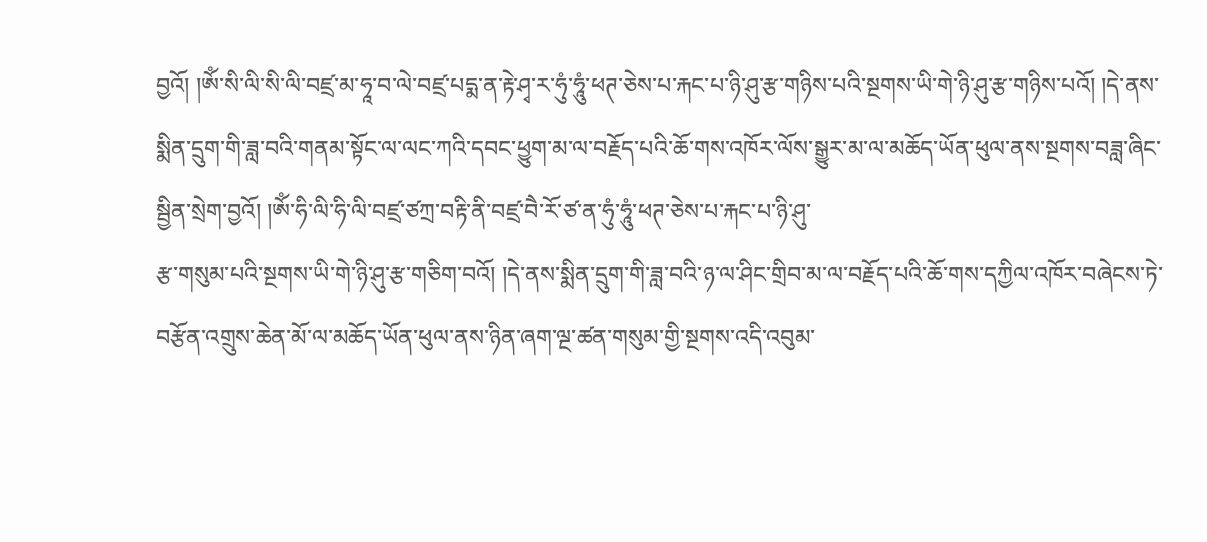བྱའོ། །ཨོཾ་སི་ལི་སི་ལི་བཛྲ་མ་ཧཱ་བ་ལེ་བཛྲ་པདྨ་ན་རྟེ་ཤྭ་ར་ཧུཾ་ཧཱུཾ་ཕཊ་ཅེས་པ་རྐང་པ་ཉི་ཤུ་རྩ་གཉིས་པའི་སྔགས་ཡི་གེ་ཉི་ཤུ་རྩ་གཉིས་པའོ། །དེ་ནས་སྨིན་དྲུག་གི་ཟླ་བའི་གནམ་སྟོང་ལ་ལང་ཀའི་དབང་ཕྱུག་མ་ལ་བརྗོད་པའི་ཆོ་གས་འཁོར་ལོས་སྒྱུར་མ་ལ་མཆོད་ཡོན་ཕུལ་ནས་སྔགས་བཟླ་ཞིང་སྦྱིན་སྲེག་བྱའོ། །ཨོཾ་ཧི་ལི་ཧི་ལི་བཛྲ་ཙཀྲ་བརྟི་ནི་བཛྲ་བཻ་རོ་ཙ་ན་ཧུཾ་ཧཱུཾ་ཕཊ་ཅེས་པ་རྐང་པ་ཉི་ཤུ་
རྩ་གསུམ་པའི་སྔགས་ཡི་གེ་ཉི་ཤུ་རྩ་གཅིག་བའོ། །དེ་ནས་སྨིན་དྲུག་གི་ཟླ་བའི་ཉ་ལ་ཤིང་གྲིབ་མ་ལ་བརྗོད་པའི་ཆོ་གས་དཀྱིལ་འཁོར་བཞེངས་ཏེ་བརྩོན་འགྲུས་ཆེན་མོ་ལ་མཆོད་ཡོན་ཕུལ་ནས་ཉིན་ཞག་ལྔ་ཚན་གསུམ་གྱི་སྔགས་འདི་འབུམ་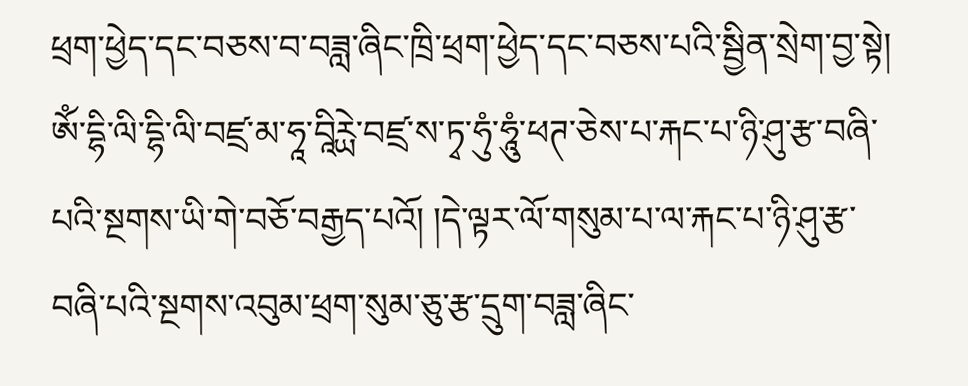ཕྲག་ཕྱེད་དང་བཅས་བ་བཟླ་ཞིང་ཁྲི་ཕྲག་ཕྱེད་དང་བཅས་པའི་སྦྱིན་སྲེག་བྱ་སྟེ། ཨོཾ་དྷི་ལི་དྷི་ལི་བཛྲ་མ་ཧཱ་བཱིཪྻེ་བཛྲ་ས་ཏྭ་ཧུཾ་ཧཱུཾ་ཕཊ་ཅེས་པ་རྐང་པ་ཉི་ཤུ་རྩ་བཞི་པའི་སྔགས་ཡི་གེ་བཅོ་བརྒྱད་པའོ། །དེ་ལྟར་ལོ་གསུམ་པ་ལ་རྐང་པ་ཉི་ཤུ་རྩ་བཞི་པའི་སྔགས་འབུམ་ཕྲག་སུམ་ཅུ་རྩ་དྲུག་བཟླ་ཞིང་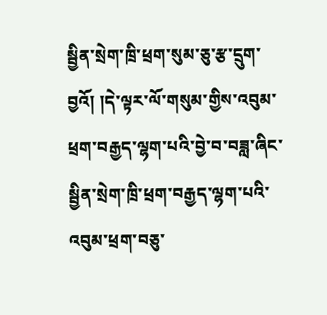སྦྱིན་སྲེག་ཁྲི་ཕྲག་སུམ་ཅུ་རྩ་དྲུག་བྱའོ། །དེ་ལྟར་ལོ་གསུམ་གྱིས་འབུམ་ཕྲག་བརྒྱད་ལྷག་པའི་བྱེ་བ་བཟླ་ཞིང་སྦྱིན་སྲེག་ཁྲི་ཕྲག་བརྒྱད་ལྷག་པའི་འབུམ་ཕྲག་བཅུ་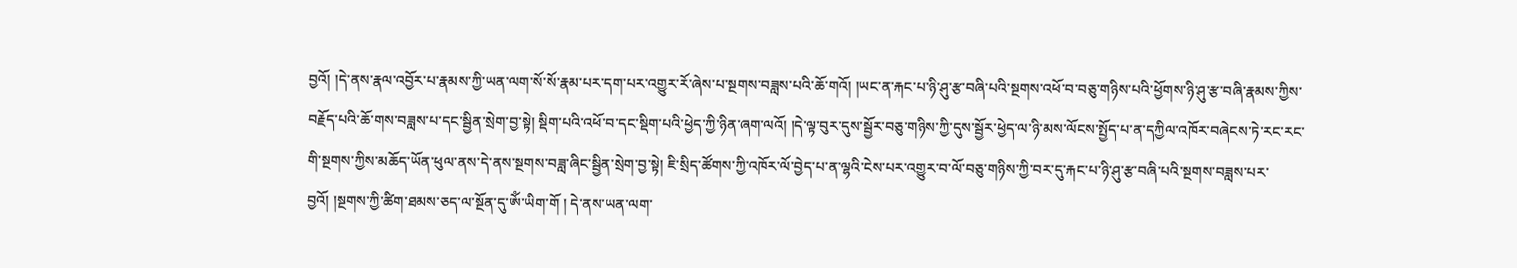བྱའོ། །དེ་ནས་རྣལ་འབྱོར་པ་རྣམས་ཀྱི་ཡན་ལག་སོ་སོ་རྣམ་པར་དག་པར་འགྱུར་རོ་ཞེས་པ་སྔགས་བཟླས་པའི་ཆོ་གའོ། །ཡང་ན་རྐང་པ་ཉི་ཤུ་རྩ་བཞི་པའི་སྔགས་འཕོ་བ་བཅུ་གཉིས་པའི་ཕྱོགས་ཉི་ཤུ་རྩ་བཞི་རྣམས་ཀྱིས་བརྗོད་པའི་ཆོ་གས་བཟླས་པ་དང་སྦྱིན་སྲེག་བྱ་སྟེ། སྡིག་པའི་འཕོ་བ་དང་སྡིག་པའི་ཕྱེད་ཀྱི་ཉིན་ཞག་ལའོ། །དེ་ལྟ་བུར་དུས་སྦྱོར་བཅུ་གཉིས་ཀྱི་དུས་སྦྱོར་ཕྱེད་ལ་ཉི་མས་ལོངས་སྤྱོད་པ་ན་དཀྱིལ་འཁོར་བཞེངས་ཏེ་རང་རང་གི་སྔགས་ཀྱིས་མཆོད་ཡོན་ཕུལ་ནས་དེ་ནས་སྔགས་བཟླ་ཞིང་སྦྱིན་སྲེག་བྱ་སྟེ། ཇི་སྲིད་ཚོགས་ཀྱི་འཁོར་ལོ་བྱེད་པ་ན་ལྷའི་ངེས་པར་འགྱུར་བ་ལོ་བཅུ་གཉིས་ཀྱི་བར་དུ་རྐང་པ་ཉི་ཤུ་རྩ་བཞི་པའི་སྔགས་བཟླས་པར་བྱའོ། །སྔགས་ཀྱི་ཚིག་ཐམས་ཅད་ལ་སྔོན་དུ་ཨོཾ་ཡིག་གོ ། དེ་ནས་ཡན་ལག་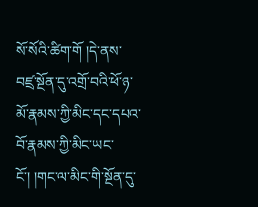སོ་སོའི་ཚིག་གོ །དེ་ནས་བཛྲ་སྔོན་དུ་འགྲོ་བའི་ཕོ་ཉ་མོ་རྣམས་ཀྱི་མིང་དང་དཔའ་བོ་རྣམས་ཀྱི་མིང་ཡང་ངོ་། །གང་ལ་མིང་གི་སྔོན་དུ་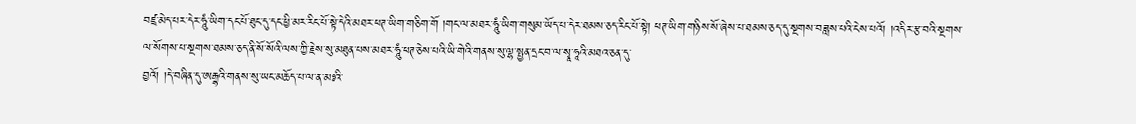བཛྲ་མེད་པར་དེར་ཧཱུཾ་ཡིག་དང་པོ་ཐུང་དུ་དང་ཕྱི་མར་རིང་པོ་སྟེ་དེའི་མཐར་ཕཊ་ཡིག་གཅིག་གོ །གང་ལ་མཐར་ཧཱུཾ་ཡིག་གསུམ་ཡོད་པ་དེར་ཐམས་ཅད་རིང་པོ་སྟེ། ཕཊ་ཡིག་གཉིས་སོ་ཞེས་པ་ཐམས་ཅད་དུ་སྔགས་བཟླས་པའི་ངེས་པའོ། །འདིར་རྩ་བའི་སྔགས་ལ་སོགས་པ་སྔགས་ཐམས་ཅད་ནི་སོ་སོའི་ལས་ཀྱི་རྗེས་སུ་མཐུན་པས་མཐར་ཧཱུཾ་ཕཊ་ཅེས་པའི་ཡི་གེའི་གནས་སུ་ལྷ་སྤྱན་དྲང་བ་ལ་སྭཱ་ཧཱའི་མཐའ་ཅན་དུ་
བྱའོ། །དེ་བཞིན་དུ་ཨརྒྷའི་གནས་སུ་ཡང་མཆོད་པ་ལ་ན་མཿའི་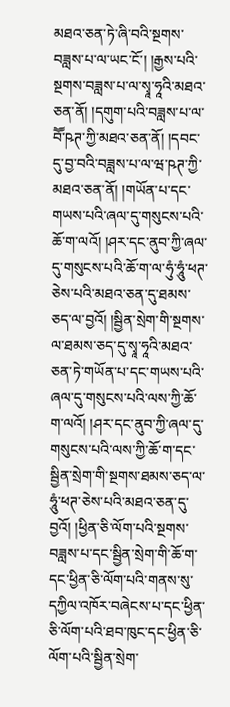མཐའ་ཅན་ཏེ་ཞི་བའི་སྔགས་བཟླས་པ་ལ་ཡང་ངོ་། །རྒྱས་པའི་སྔགས་བཟླས་པ་ལ་སྭཱ་ཧཱའི་མཐའ་ཅན་ནོ། །དགུག་པའི་བཟླས་པ་ལ་བཽ་ཥཊ་ཀྱི་མཐའ་ཅན་ནོ། །དབང་དུ་བྱ་བའི་བཟླས་པ་ལ་ཝ་ཥཊ་ཀྱི་མཐའ་ཅན་ནོ། །གཡོན་པ་དང་གཡས་པའི་ཞལ་དུ་གསུངས་པའི་ཆོ་ག་ལའོ། །ཤར་དང་ནུབ་ཀྱི་ཞལ་དུ་གསུངས་པའི་ཆོ་ག་ལ་ཧུཾ་ཧཱུཾ་ཕཊ་ཅེས་པའི་མཐའ་ཅན་དུ་ཐམས་ཅད་ལ་བྱའོ། །སྦྱིན་སྲེག་གི་སྔགས་ལ་ཐམས་ཅད་དུ་སྭཱ་ཧཱའི་མཐའ་ཅན་ཏེ་གཡོན་པ་དང་གཡས་པའི་ཞལ་དུ་གསུངས་པའི་ལས་ཀྱི་ཆོ་ག་ལའོ། །ཤར་དང་ནུབ་ཀྱི་ཞལ་དུ་གསུངས་པའི་ལས་ཀྱི་ཆོ་ག་དང་སྦྱིན་སྲེག་གི་སྔགས་ཐམས་ཅད་ལ་ཧཱུཾ་ཕཊ་ཅེས་པའི་མཐའ་ཅན་དུ་བྱའོ། །ཕྱིན་ཅི་ལོག་པའི་སྔགས་བཟླས་པ་དང་སྦྱིན་སྲེག་གི་ཆོ་ག་དང་ཕྱིན་ཅི་ལོག་པའི་གནས་སུ་དཀྱིལ་འཁོར་བཞེངས་པ་དང་ཕྱིན་ཅི་ལོག་པའི་ཐབ་ཁུང་དང་ཕྱིན་ཅི་ལོག་པའི་སྦྱིན་སྲེག་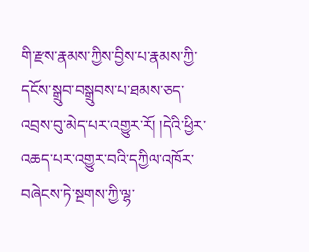གི་རྫས་རྣམས་ཀྱིས་བྱིས་པ་རྣམས་ཀྱི་དངོས་སྒྲུབ་བསྒྲུབས་པ་ཐམས་ཅད་འབྲས་བུ་མེད་པར་འགྱུར་རོ། །དེའི་ཕྱིར་འཆད་པར་འགྱུར་བའི་དཀྱིལ་འཁོར་བཞེངས་ཏེ་སྔགས་ཀྱི་ལྷ་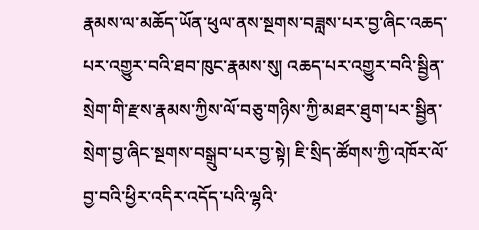རྣམས་ལ་མཆོད་ཡོན་ཕུལ་ནས་སྔགས་བཟླས་པར་བྱ་ཞིང་འཆད་པར་འགྱུར་བའི་ཐབ་ཁུང་རྣམས་སུ། འཆད་པར་འགྱུར་བའི་སྦྱིན་སྲེག་གི་རྫས་རྣམས་ཀྱིས་ལོ་བཅུ་གཉིས་ཀྱི་མཐར་ཐུག་པར་སྦྱིན་སྲེག་བྱ་ཞིང་སྔགས་བསྒྲུབ་པར་བྱ་སྟེ། ཇི་སྲིད་ཚོགས་ཀྱི་འཁོར་ལོ་བྱ་བའི་ཕྱིར་འདིར་འདོད་པའི་ལྷའི་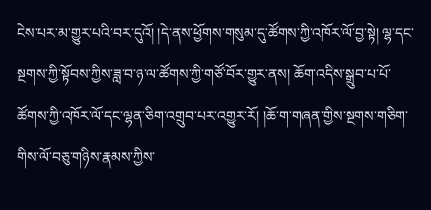ངེས་པར་མ་གྱུར་པའི་བར་དུའོ། །དེ་ནས་ཕྱོགས་གསུམ་དུ་ཚོགས་ཀྱི་འཁོར་ལོ་བྱ་སྟེ། ལྷ་དང་སྔགས་ཀྱི་སྟོབས་ཀྱིས་ཟླ་བ་ཉ་ལ་ཚོགས་ཀྱི་གཙོ་བོར་གྱུར་ནས། ཆོག་འདིས་སྒྲུབ་པ་པོ་ཚོགས་ཀྱི་འཁོར་ལོ་དང་ལྷན་ཅིག་འགྲུབ་པར་འགྱུར་རོ། །ཆོ་ག་གཞན་གྱིས་སྔགས་གཅིག་གིས་ལོ་བཅུ་གཉིས་རྣམས་ཀྱིས་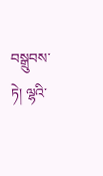བསྒྲུབས་ཏེ། ལྷའི་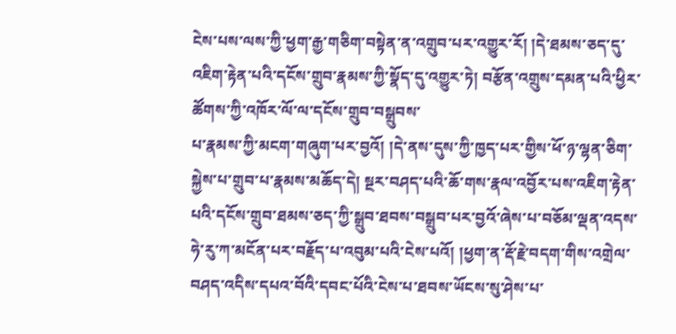ངེས་པས་ལས་ཀྱི་ཕྱག་རྒྱ་གཅིག་བསྟེན་ན་འགྲུབ་པར་འགྱུར་རོ། །དེ་ཐམས་ཅད་དུ་འཇིག་རྟེན་པའི་དངོས་གྲུབ་རྣམས་ཀྱི་སྣོད་དུ་འགྱུར་ཏེ། བརྩོན་འགྲུས་དམན་པའི་ཕྱིར་ཚོགས་ཀྱི་འཁོར་ལོ་ལ་དངོས་གྲུབ་བསྒྲུབས་
པ་རྣམས་ཀྱི་མངག་གཞུག་པར་བྱའོ། །དེ་ནས་དུས་ཀྱི་ཁྱད་པར་གྱིས་ཕོ་ཉ་ལྷན་ཅིག་སྐྱེས་པ་གྲུབ་པ་རྣམས་མཆོད་དེ། སྔར་བཤད་པའི་ཆོ་གས་རྣལ་འབྱོར་པས་འཇིག་རྟེན་པའི་དངོས་གྲུབ་ཐམས་ཅད་ཀྱི་སྒྲུབ་ཐབས་བསྒྲུབ་པར་བྱའོ་ཞེས་པ་བཅོམ་ལྡན་འདས་ཧེ་རུ་ཀ་མངོན་པར་བརྗོད་པ་འབུམ་པའི་ངེས་པའོ། །ཕྱག་ན་རྡོ་རྗེ་བདག་གིས་འགྲེལ་བཤད་འདིས་དཔའ་བོའི་དབང་པོའི་ངེས་པ་ཐབས་ཡོངས་སུ་ཤེས་པ་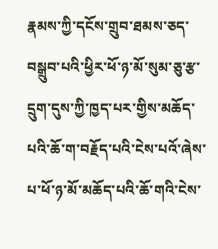རྣམས་ཀྱི་དངོས་གྲུབ་ཐམས་ཅད་བསྒྲུབ་པའི་ཕྱིར་ཕོ་ཉ་མོ་སུམ་ཅུ་རྩ་དྲུག་དུས་ཀྱི་ཁྱད་པར་གྱིས་མཆོད་པའི་ཆོ་ག་བརྗོད་པའི་ངེས་པའོ་ཞེས་པ་ཕོ་ཉ་མོ་མཆོད་པའི་ཆོ་གའི་ངེས་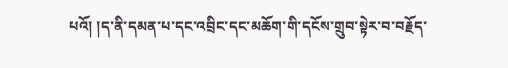པའོ། །ད་ནི་དམན་པ་དང་འབྲིང་དང་མཆོག་གི་དངོས་གྲུབ་སྟེར་བ་བརྗོད་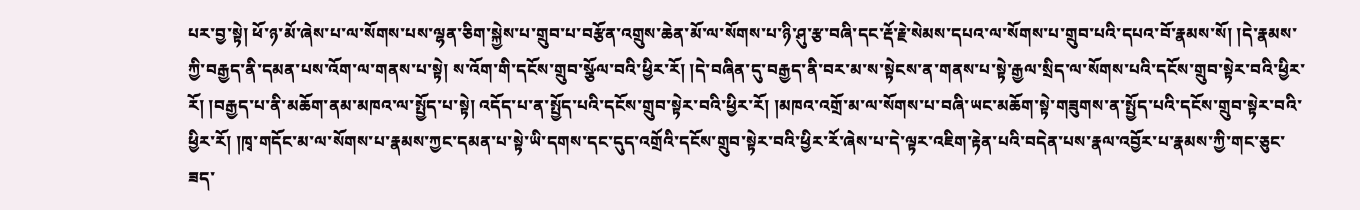པར་བྱ་སྟེ། ཕོ་ཉ་མོ་ཞེས་པ་ལ་སོགས་པས་ལྷན་ཅིག་སྐྱེས་པ་གྲུབ་པ་བརྩོན་འགྲུས་ཆེན་མོ་ལ་སོགས་པ་ཉི་ཤུ་རྩ་བཞི་དང་རྡོ་རྗེ་སེམས་དཔའ་ལ་སོགས་པ་གྲུབ་པའི་དཔའ་བོ་རྣམས་སོ། །དེ་རྣམས་ཀྱི་བརྒྱད་ནི་དམན་པས་འོག་ལ་གནས་པ་སྟེ། ས་འོག་གི་དངོས་གྲུབ་སྩོལ་བའི་ཕྱིར་རོ། །དེ་བཞིན་དུ་བརྒྱད་ནི་བར་མ་ས་སྟེངས་ན་གནས་པ་སྟེ་རྒྱལ་སྲིད་ལ་སོགས་པའི་དངོས་གྲུབ་སྟེར་བའི་ཕྱིར་རོ། །བརྒྱད་པ་ནི་མཆོག་ནམ་མཁའ་ལ་སྤྱོད་པ་སྟེ། འདོད་པ་ན་སྤྱོད་པའི་དངོས་གྲུབ་སྟེར་བའི་ཕྱིར་རོ། །མཁའ་འགྲོ་མ་ལ་སོགས་པ་བཞི་ཡང་མཆོག་སྟེ་གཟུགས་ན་སྤྱོད་པའི་དངོས་གྲུབ་སྟེར་བའི་ཕྱིར་རོ། །ཁྭ་གདོང་མ་ལ་སོགས་པ་རྣམས་ཀྱང་དམན་པ་སྟེ་ཡི་དགས་དང་དུད་འགྲོའི་དངོས་གྲུབ་སྟེར་བའི་ཕྱིར་རོ་ཞེས་པ་དེ་ལྟར་འཇིག་རྟེན་པའི་བདེན་པས་རྣལ་འབྱོར་པ་རྣམས་ཀྱི་གང་ཅུང་ཟད་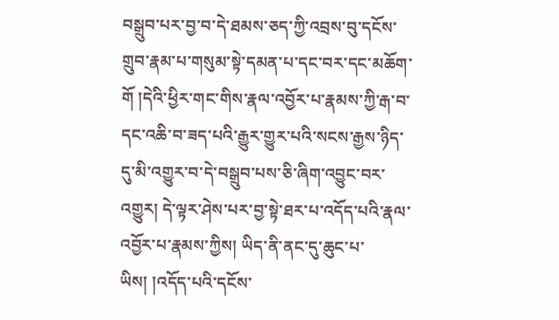བསྒྲུབ་པར་བྱ་བ་དེ་ཐམས་ཅད་ཀྱི་འབྲས་བུ་དངོས་གྲུབ་རྣམ་པ་གསུམ་སྟེ་དམན་པ་དང་བར་དང་མཆོག་གོ །དེའི་ཕྱིར་གང་གིས་རྣལ་འབྱོར་པ་རྣམས་ཀྱི་རྒ་བ་དང་འཆི་བ་ཟད་པའི་རྒྱུར་གྱུར་པའི་སངས་རྒྱས་ཉིད་དུ་མི་འགྱུར་བ་དེ་བསྒྲུབ་པས་ཅི་ཞིག་འབྱུང་བར་འགྱུར། དེ་ལྟར་ཤེས་པར་བྱ་སྟེ་ཐར་པ་འདོད་པའི་རྣལ་འབྱོར་པ་རྣམས་ཀྱིས། ཡིད་ནི་ནང་དུ་ཆུང་པ་ཡིས། །འདོད་པའི་དངོས་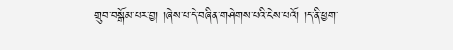གྲུབ་བསྒོམ་པར་བྱ། །ཞེས་པ་དེ་བཞིན་གཤེགས་པའི་ངེས་པའོ། །ད་ནི་ཕྱག་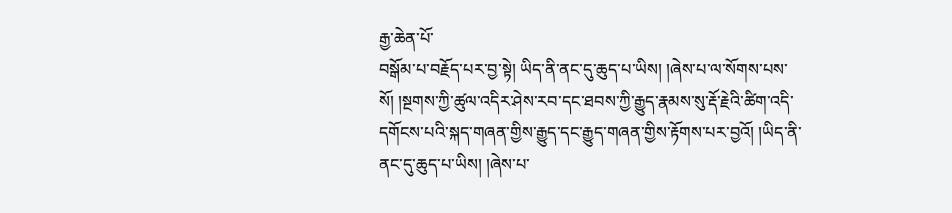རྒྱ་ཆེན་པོ་
བསྒོམ་པ་བརྗོད་པར་བྱ་སྟེ། ཡིད་ནི་ནང་དུ་ཆུད་པ་ཡིས། །ཞེས་པ་ལ་སོགས་པས་སོ། །སྔགས་ཀྱི་ཚུལ་འདིར་ཤེས་རབ་དང་ཐབས་ཀྱི་རྒྱུད་རྣམས་སུ་རྡོ་རྗེའི་ཚིག་འདི་དགོངས་པའི་སྐད་གཞན་གྱིས་རྒྱུད་དང་རྒྱུད་གཞན་གྱིས་རྟོགས་པར་བྱའོ། །ཡིད་ནི་ནང་དུ་ཆུད་པ་ཡིས། །ཞེས་པ་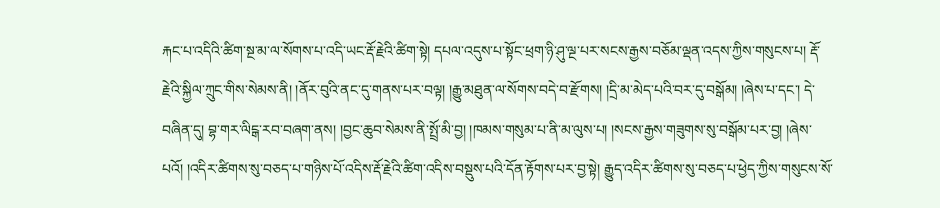རྐང་པ་འདིའི་ཚིག་སྔ་མ་ལ་སོགས་པ་འདི་ཡང་རྡོ་རྗེའི་ཚིག་སྟེ། དཔལ་འདུས་པ་སྟོང་ཕྲག་ཉི་ཤུ་ལྔ་པར་སངས་རྒྱས་བཅོམ་ལྡན་འདས་ཀྱིས་གསུངས་པ། རྡོ་རྗེའི་སྐྱིལ་ཀྲུང་གིས་སེམས་ནི། །ནོར་བུའི་ནང་དུ་གནས་པར་བལྟ། །རྒྱུ་མཐུན་ལ་སོགས་བདེ་བ་རྫོགས། །དྲི་མ་མེད་པའི་བར་དུ་བསྒོམ། །ཞེས་པ་དང་། དེ་བཞིན་དུ། བྷ་གར་ལིངྒ་རབ་བཞག་ནས། །བྱང་ཆུབ་སེམས་ནི་སྤྲོ་མི་བྱ། །ཁམས་གསུམ་པ་ནི་མ་ལུས་པ། །སངས་རྒྱས་གཟུགས་སུ་བསྒོམ་པར་བྱ། །ཞེས་པའོ། །འདིར་ཚིགས་སུ་བཅད་པ་གཉིས་པོ་འདིས་རྡོ་རྗེའི་ཚིག་འདིས་བསྡུས་པའི་དོན་རྟོགས་པར་བྱ་སྟེ། རྒྱུད་འདིར་ཚིགས་སུ་བཅད་པ་ཕྱེད་ཀྱིས་གསུངས་སོ་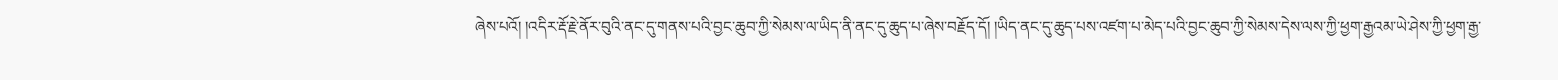ཞེས་པའོ། །འདིར་རྡོ་རྗེ་ནོར་བུའི་ནང་དུ་གནས་པའི་བྱང་ཆུབ་ཀྱི་སེམས་ལ་ཡིད་ནི་ནང་དུ་ཆུད་པ་ཞེས་བརྗོད་དོ། །ཡིད་ནང་དུ་ཆུད་པས་འཛག་པ་མེད་པའི་བྱང་ཆུབ་ཀྱི་སེམས་དེས་ལས་ཀྱི་ཕྱག་རྒྱའམ་ཡེ་ཤེས་ཀྱི་ཕྱག་རྒྱ་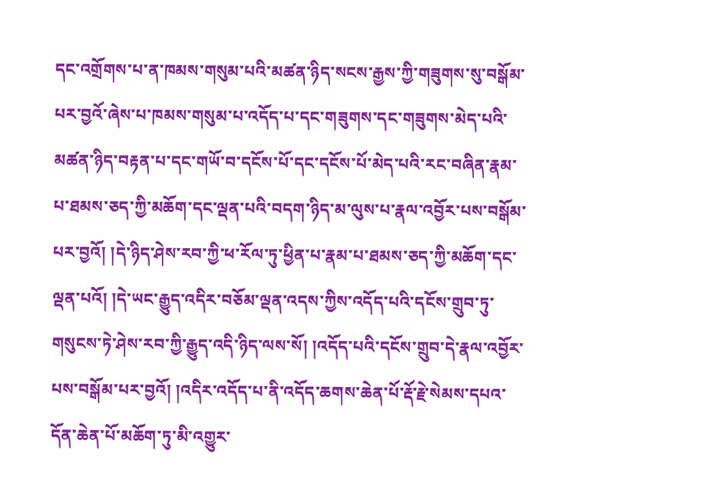དང་འགྲོགས་པ་ན་ཁམས་གསུམ་པའི་མཚན་ཉིད་སངས་རྒྱས་ཀྱི་གཟུགས་སུ་བསྒོམ་པར་བྱའོ་ཞེས་པ་ཁམས་གསུམ་པ་འདོད་པ་དང་གཟུགས་དང་གཟུགས་མེད་པའི་མཚན་ཉིད་བརྟན་པ་དང་གཡོ་བ་དངོས་པོ་དང་དངོས་པོ་མེད་པའི་རང་བཞིན་རྣམ་པ་ཐམས་ཅད་ཀྱི་མཆོག་དང་ལྡན་པའི་བདག་ཉིད་མ་ལུས་པ་རྣལ་འབྱོར་པས་བསྒོམ་པར་བྱའོ། །དེ་ཉིད་ཤེས་རབ་ཀྱི་ཕ་རོལ་ཏུ་ཕྱིན་པ་རྣམ་པ་ཐམས་ཅད་ཀྱི་མཆོག་དང་ལྡན་པའོ། །དེ་ཡང་རྒྱུད་འདིར་བཅོམ་ལྡན་འདས་ཀྱིས་འདོད་པའི་དངོས་གྲུབ་ཏུ་གསུངས་ཏེ་ཤེས་རབ་ཀྱི་རྒྱུད་འདི་ཉིད་ལས་སོ། །འདོད་པའི་དངོས་གྲུབ་དེ་རྣལ་འབྱོར་པས་བསྒོམ་པར་བྱའོ། །འདིར་འདོད་པ་ནི་འདོད་ཆགས་ཆེན་པོ་རྡོ་རྗེ་སེམས་དཔའ་དོན་ཆེན་པོ་མཆོག་ཏུ་མི་འགྱུར་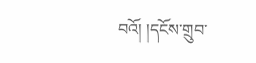བའོ། །དངོས་གྲུབ་